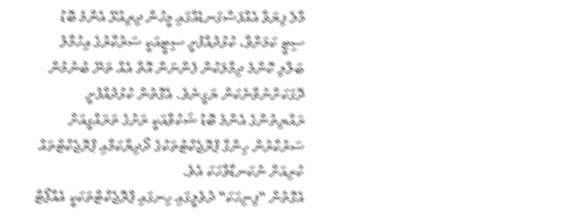މާލެ ފިޔަވާ އެއްފަސްގަނޑެއްގައި މީހުން ދިރިއުޅޭ އެންމެ ބޮޑު ސިޓީ ކަމަށްވާ، ކުޅުދުއްފުށީ ސިޓީއަކީ ސަރުކާރުގެ އިހުމާލު ބަލާލި ކޮންމެ ދިމާލަކުން ފެންނަން އޮތް އެއް ތަނޭ ބުނުމުން ދޮގަކަށްނުވާނެކަން ޔަގީނެވެ. އެގޮތުން ކުޅުދުއްފުށީ ރައްޔިތުންގެ އެންމެ ބޮޑު ޝަކުވާއަކީ ރަށުގެ ތަރައްގީއަށް ސަރުކާރުން ހިންގާ ޕްރޮޖެކްޓުތަކުގެ ދޯދިޔާކަމާއި ޕްރޮޖެކްޓްތައް ކުރިއަށް ނުކަނޑާވާހަކަ އެވެ.
އެގޮތުން "ފިނިހަކަ" ދުވެލީގައި ހިނގައި ޕްރޮޖެކްޓްތަކަކީ އެއާޕޯޓާ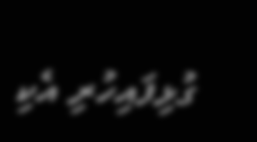ގުޅިފައިހުރި އެކި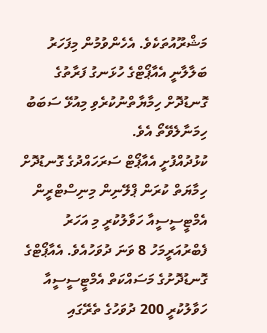މަޝްރޫއުތަކެވެ. އެހެންވުމުން މިފަހަރު ބަލާލާނީ އެއާޕޯޓްގެ ހުޅަނގު ފަރާތުގެ ގޮނޑުދޮށް ހިމާޔާތްނުކުރެވި މިއުޅޭ ސަބަބު ހިމަނާލެވޭތޯ އެވެ.
ކުޅުދުއްފުށީ އެއާޕޯޓް ސަރަހައްދުގެ ގޮނޑުދޮށް ހިމާޔަތް ކުރަން ޕްލޭނިން މިނިސްޓްރީން އެމްޓީސީސީއާ ހަވާލުކުރީ މި އަހަރު ފެބްރުއަރީމަހު 8 ވަނަ ދުވަހުއެވެ. އެއާޕޯޓްގެ ގޮނޑުދޮށުގެ މަސައްކަތް އެމްޓީސީސީއާ ހަވާލުކުރީ 200 ދުވަހުގެ ތެރޭގައި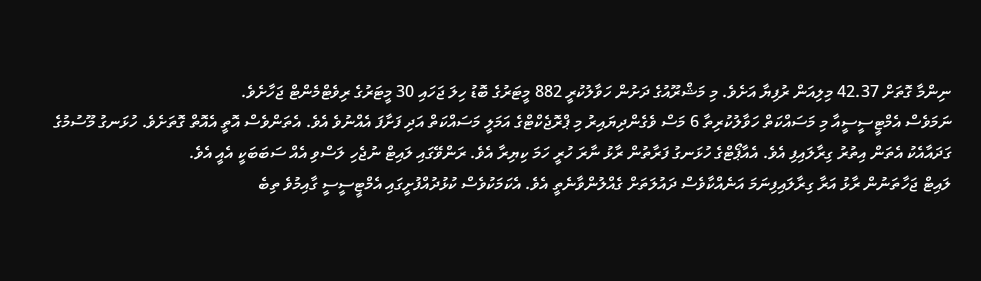ނިންމާ ގޮތަށް 42.37 މިލިއަން ރުފިޔާ އަށެވެ. މި މަޝްރޫއުގެ ދަށުން ހަވާލުކުރީ 882 މީޓަރުގެ ބޮޑު ހިލަ ޖަހައި 30 މީޓަރުގެ ރިވެޓްމެންޓް ޖަހާށެވެ.
ނަމަވެސް އެމްޓީސީސީއާ މި މަސައްކަތް ހަވާލުކުރިތާ 6 މަސް ވެގެންދިޔައިރު މި ޕްރޮޖެކްޓްގެ އަމަލީ މަސައްކަތް އަދި ފަށާފަ އެއްނުވެ އެވެ. އެތަންވެސް އޮތީ އެއޮތް ގޮތަށެވެ. ހުޅަނގު މޫސުމުގެ ގަދައާއެކު އެތަން އިތުރު ގިރާލައިފި އެވެ. އެއާޕޯޓްގެ ހުޅަނގު ފަރާތުން ރާޅު ނާރަ ހުރީ ހަމަ ކިޔިރާ އެވެ. ރަންވޭގައި ލައިޓް ނުޖެހި ލަސްވި އެއް ސަބަބަކީ އެއީ އެވެ.
ލައިޓް ޖަހާތަނުން ރާޅު އަރާ ގިރާލައިފިނަމަ އަނެއްކާވެސް ދައުލަތަށް ގެއްލުންވާނެތީ އެވެ. އެކަމަކުވެސް ކުޅުދުއްފުށީގައި އެމްޓީސީސީ ގާއިމުވެ ތިބެ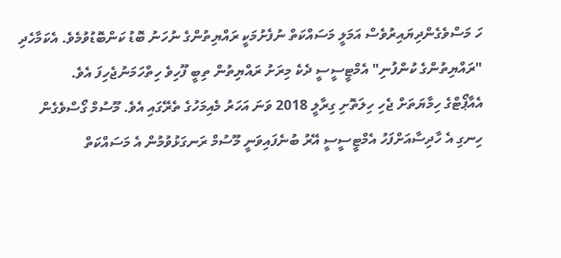ހަ މަސްވެގެންދިޔައިރުވެސް އަމަލީ މަސައްކަތް ނުފެށުމަކީ ރައްޔިތުންގެ ނުހަނު ބޮޑު ކަންބޮޑުވުމެވެ. އެކަމާހެދި "ރައްޔިތުންގެ ކުންފުނި" އެމްޓީސީސީ ދެކެ މިރަށު ރައްޔިތުން ތިބީ ފޫހިވެ ހިތްހަމަނުޖެހިފަ އެވެ.
އެއާޕޯޓްގެ ހިމާޔަތަށް ޖެހި ހިލަތޮށި ގިރާލީ 2018 ވަނަ އަހަރު މެއިމަހުގެ ތެރޭގައި އެވެ. މޫސުމް ގޯސްވެގެން ހިނގި އެ ހާދިސާއަށްފަހު އެމްޓީސީސީ އޭރު ބުނެފައިވަނީ މޫސުމް ރަނގަޅުވުމުން އެ މަސައްކަތް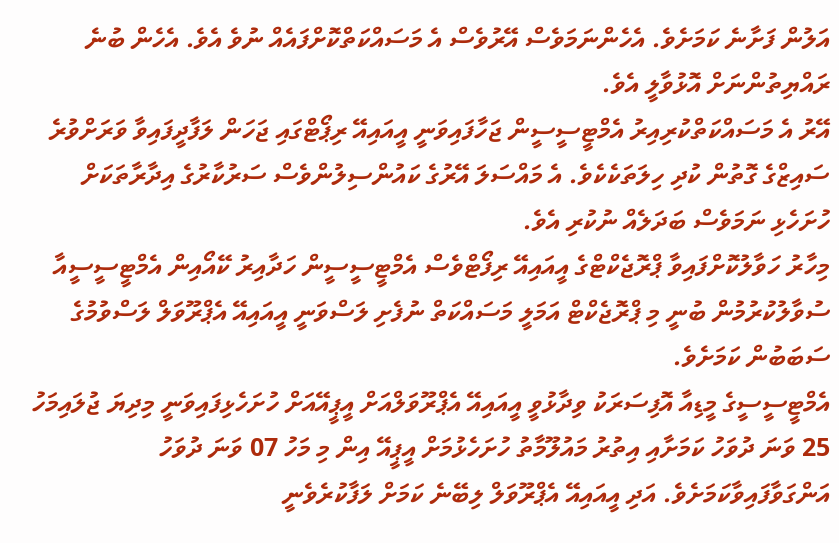އަލުން ފަށާނެ ކަމަށެވެ. އެހެންނަމަވެސް އޭރުވެސް އެ މަސައްކަތްކޮށްފައެއް ނުވެ އެވެ. އެހެން ބުނެ ރައްޔިތުންނަށް އޮޅުވާލީ އެވެ.
އޭރު އެ މަސައްކަތްކުރިއިރު އެމްޓީސީސީން ޖަހާފައިވަނީ އީއައިއޭ ރިޕޯޓްގައި ޖަހަން ލަފާދީފައިވާ ވަރަށްވުރެ ސައިޒްގެ ގޮތުން ކުދި ހިލަތަކެކެވެ. އެ މައްސަލަ އޭރުގެ ކައުންސިލުންވެސް ސަރުކާރުގެ އިދާރާތަކަށް ހުށަހެޅި ނަމަވެސް ބަދަލެއް ނުކުރި އެވެ.
މިހާރު ހަވާލުކޮށްފައިވާ ޕްރޮޖެކްޓްގެ އީއައިއޭ ރިފޯޓްވެސް އެމްޓީސީސީން ހަދާއިރު ކޭއޯއިން އެމްޓީސީސީއާ ސުވާލުކުރުމުން ބުނީ މި ޕްރޮޖެކްޓް އަމަލީ މަސައްކަތް ނުފެށި ލަސްވަނީ އީއައިއޭ އެޕްރޫވަލް ލަސްވުމުގެ ސަބަބުން ކަމަށެވެ.
އެމްޓީސީސީގެ މީޑިއާ އޮފިސަރަކު ވިދާޅުވީ އީއައިއޭ އެޕްރޫވަލްއަށް އީޕީއޭއަށް ހުށަހެޅިފައިވަނީ މިދިޔަ ޖުލައިމަހު 25 ވަނަ ދުވަހު ކަމަށާއި އިތުރު މައުލޫމާތު ހުށަހެޅުމަށް އީޕީއޭ އިން މި މަހު 07 ވަނަ ދުވަހު އަންގަވާފައިވާކަމަށެވެ. އަދި އީއައިއޭ އެޕްރޫވަލް ލިބޭނެ ކަމަށް ލަފާކުރެވެނީ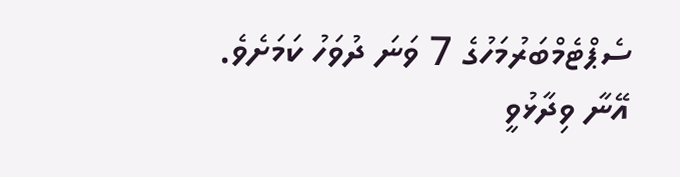ސެޕްޓެމްބަރުމަހުގެ 7 ވަނަ ދުވަހު ކަމަށެވެ.
އޭނާ ވިދާޅުވީ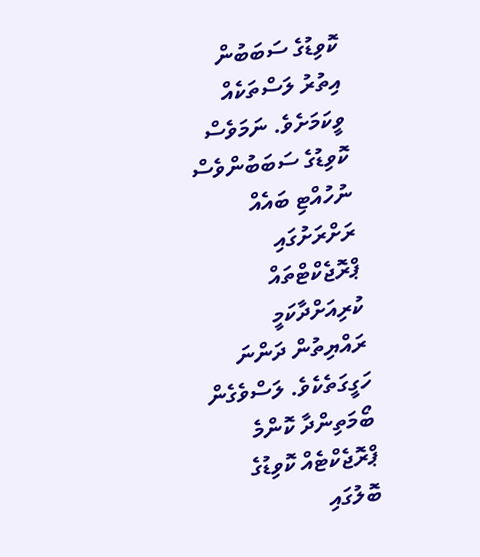ކޮވިޑުގެ ސަބަބުން އިތުރު ލަސްތަކެއް ވީކަމަށެވެ. ނަމަވެސް ކޮވިޑުގެ ސަބަބުންވެސް ނުހުއްޓި ބައެއް ރަށްރަށުގައި ޕްރޮޖެކްޓްތައް ކުރިއަށްދާކަމީ ރައްޔިތުން ދަންނަ ހަގީގަތެކެވެ. ލަސްވެގެން ބޯމަތިންދާ ކޮންމެ ޕްރޮޖެކްޓެއް ކޮވިޑުގެ ބޮލުގައި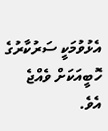އެޅުވުމަކީ ސަރުކާރުގެ ހޮބީއަކަށް ވެއްޖެ އެވެ.